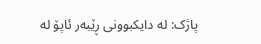پاژک: لە دایکبوونی ڕێبەر ئاپۆ لە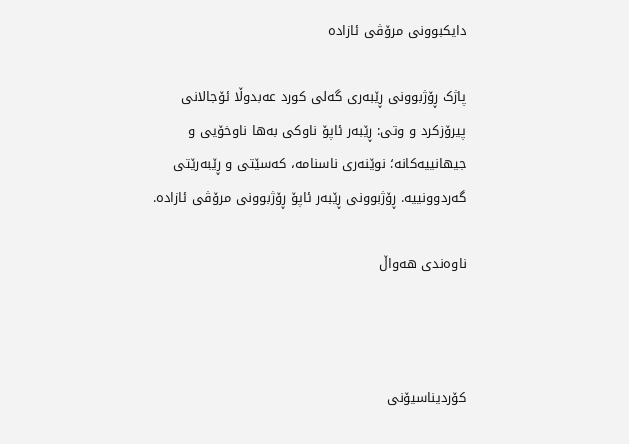دایکبوونی مرۆڤی ئازادە

پاژک ڕۆژبوونی ڕێبەری گەلی کورد عەبدوڵا ئۆجالانی پیرۆزکرد و وتی: ڕێبەر ئاپۆ ناوکی بەها ناوخۆیی و جیهانییەکانە؛ نوێنەری ناسنامە، کەسێتی و ڕێبەرێتی گەردوونییە. ڕۆژبوونی ڕێبەر ئاپۆ ڕۆژبوونی مرۆڤی ئازادە.

ناوەندی هەواڵ



کۆردیناسیۆنی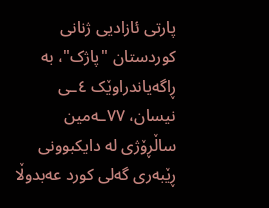پارتی ئازادیی ژنانی کوردستان "پاژک"، بە ڕاگەیاندراوێک ٤ـی نیسان، ٧٧ـەمین ساڵڕۆژی لە دایکبوونی ڕێبەری گەلی کورد عەبدوڵا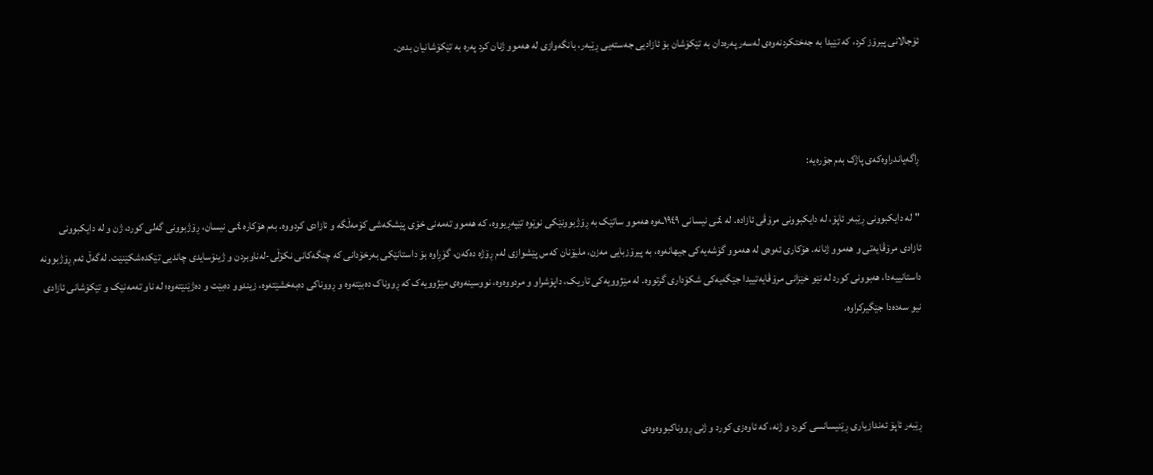ئۆجالانی پیرۆز کرد، کە تێیدا بە جەختکردنەوەی لەسەر پەرەدان بە تێکۆشان بۆ ئازادیی جەستەیی ڕێبەر، بانگەوازی لە هەموو ژنان کرد پەرە بە تێکۆشانیان بدەن.



ڕاگەیاندراوەکەی پاژک بەم جۆرەیە:

"لە دایکبوونی ڕێبەر ئاپۆ، لە دایکبوونی مرۆڤی ئازادە. لە ٤ـی نیسانی ١٩٤٩ـەوە هەموو ساتێک بە ڕۆژبوونێکی نوێوە تێپەڕیووە، کە هەموو تەمەنی خۆی پێشکەشی کۆمەڵگە و ئازادی کردووە. بەم هۆکارە ٤ـی نیسان، ڕۆژبوونی گەلی کورد، ژن و لە دایکبوونی ئازادی مرۆڤایەتی و هەموو ژنانە. هۆکاری ئەوەی لە هەموو گۆشەیەکی جیهانەوە، بە پیرۆزبایی مەزن، ملیۆنان کەس پێشوازی لەم ڕۆژە دەکەن، گۆڕاوە بۆ داستانێکی بەرخۆدانی کە چنگەکانی نکۆڵی-لەناوبردن و ژینۆسایدی چاندیی تێکدەشکێنێت. لەگەڵ ئەم ڕۆژبوونە داستانییەدا، هەبوونی کورد لە نێو خێزانی مرۆڤایەتییدا جێگەیەکی شکۆداری گرتووە. لە مێژوویەکی تاریک، داپۆشراو و مردووەوە، نووسینەوەی مێژوویەک کە ڕووناک دەبێتەوە و ڕووناکی دەبەخشێتەوە، زیندوو دەبێت و دەژێنێتەوە؛ لە ناو تەمەنێک و تێکۆشانی ئازادی نیو سەدەدا جێگیرکراوە.



ڕێبەر ئاپۆ ئەندازیاری ڕێنیسانسی کورد و ژنە، کە ئاوەزی کورد و ژنی ڕووناکبووەوەی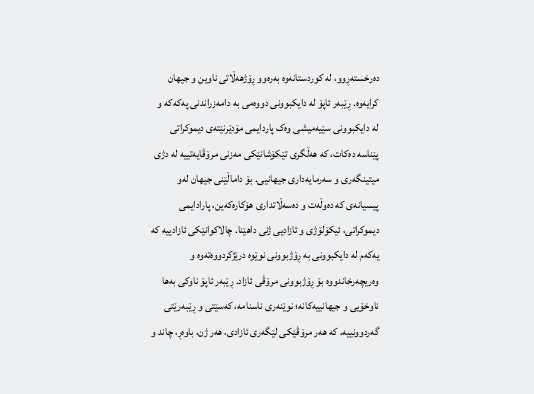دەرخستەڕوو، لە کوردستانەوە بەرەوو ڕۆژهەڵاتی ناوین و جیهان کرایەوە. ڕێبەر ئاپۆ لە دایکبوونی دووەمی بە دامەزراندنی پەکەکە و لە دایکبوونی سێیەمیشی وەک پاردایمی مۆدێرنێتەی دیموکراتی پێناسە دەکات، کە هەڵگری تێکۆشانێکی مەزنی مرۆڤایەتییە لە دژی میتینگەری و سەرمایەداری جیهانیی. بۆ داماڵێنی جیهان لەو پیسیانەی کە دەوڵەت و دەسەڵاتداری هۆکارەکەین، پارادایمی دیموکراتی، ئیکۆلۆژی و ئازادیی ژنی داهێنا. چالاکوانێکی ئازادییە کە یەکەم لە دایکبوونی بە ڕۆژبوونی نوێوە درێژکردووەتەوە و وەریچەرخاندووە بۆ ڕۆژبوونی مرۆڤی ئازاد. ڕێبەر ئاپۆ ناوکی بەها ناوخۆیی و جیهانییەکانە؛ نوێنەری ناسنامە، کەسێتی و ڕێبەرێتی گەردوونییە، کە هەر مرۆڤێکی لێگەری ئازادی، هەر ژن، باوەڕ، چاند و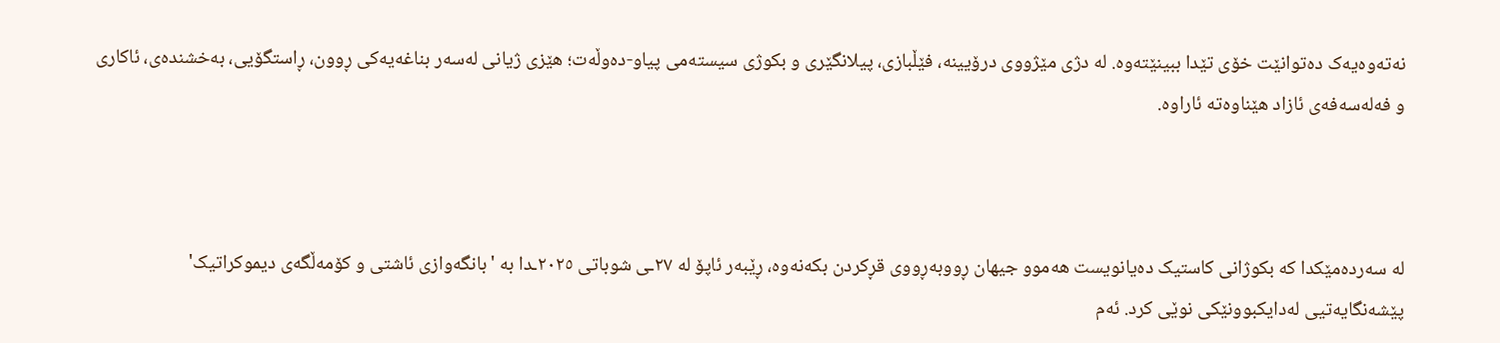نەتەوەیەک دەتوانێت خۆی تێدا ببینێتەوە. لە دژی مێژووی درۆیینە، فێڵبازی، پیلانگێری و بکوژی سیستەمی پیاو-دەوڵەت؛ هێزی ژیانی لەسەر بناغەیەکی ڕوون، ڕاستگۆیی، بەخشندەی، ئاکاری و فەلەسەفەی ئازاد هێناوەتە ئاراوە.



لە سەردەمێکدا کە بکوژانی کاستیک دەیانویست هەموو جیهان ڕووبەڕووی قڕکردن بکەنەوە، ڕێبەر ئاپۆ لە ٢٧ـی شوباتی ٢٠٢٥ـدا بە 'بانگەوازی ئاشتی و کۆمەڵگەی دیموکراتیک' پێشەنگایەتیی لەدایکبوونێکی نوێی کرد. ئەم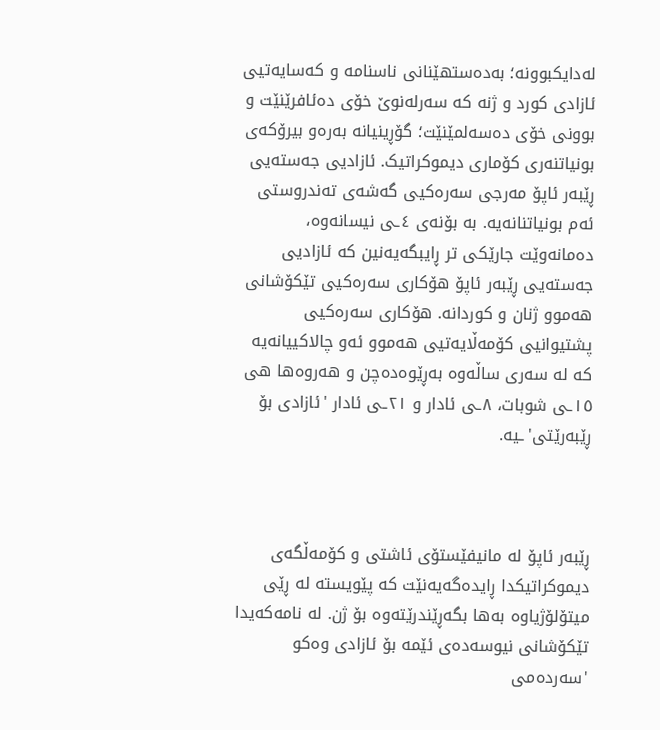لەدایکبوونە؛ بەدەستهێنانی ناسنامە و کەسایەتیی ئازادی کورد و ژنە کە سەرلەنوێ خۆی دەئافرێنێت و بوونی خۆی دەسەلمێنێت؛ گۆڕینیانە بەرەو بیرۆکەی بونیاتنەری کۆماری دیموکراتیک. ئازادیی جەستەیی ڕێبەر ئاپۆ مەرجی سەرەکیی گەشەی تەندروستی ئەم بونیاتنانەیە. بە بۆنەی ٤ـی نیسانەوە، دەمانەوێت جارێکی تر ڕایبگەیەنین کە ئازادیی جەستەیی ڕێبەر ئاپۆ هۆکاری سەرەکیی تێکۆشانی هەموو ژنان و کوردانە. هۆکاری سەرەکیی پشتیوانیی کۆمەڵایەتیی هەموو ئەو چالاکییانەیە کە لە سەری ساڵەوە بەڕێوەدەچن و هەروەها هی ١٥ـی شوبات، ٨ـی ئادار و ٢١ـی ئادار 'ئازادی بۆ ڕێبەرێتی'ـیە.



ڕێبەر ئاپۆ لە مانیفێستۆی ئاشتی و کۆمەڵگەی دیموکراتیکدا ڕایدەگەیەنێت کە پێویستە لە ڕێی میتۆلۆژیاوە بەها بگەڕێندرێتەوە بۆ ژن. لە نامەکەیدا تێکۆشانی نیوسەدەی ئێمە بۆ ئازادی وەکو 'سەردەمی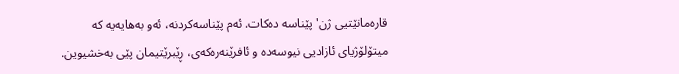قارەمانێتیی ژن' پێناسە دەکات. ئەم پێناسەکردنە، ئەو بەهایەیە کە میتۆلۆژیای ئازادیی نیوسەدە و ئافرێنەرەکەی، ڕێبرێتیمان پێی بەخشیوین.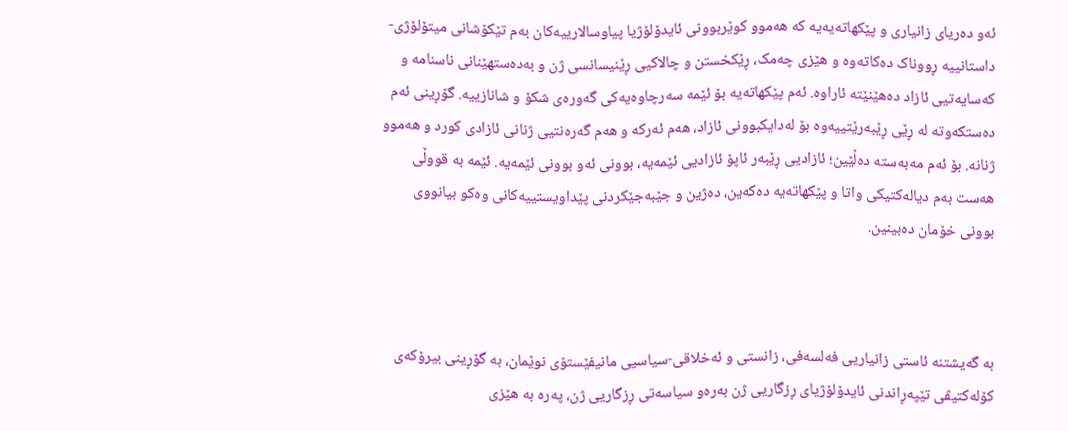ئەو دەریای زانیاری و پێکهاتەیەیە کە هەموو کوێربوونی ئایدۆلۆژیا پیاوسالارییەکان بەم تێکۆشانی میتۆلۆژی-داستانییە ڕووناک دەکاتەوە و هێزی چەمک، ڕێکخستن و چالاکیی ڕێنیسانسی ژن و بەدەستهێنانی ناسنامە و کەسایەتیی ئازاد دەهێنێتە ئاراوە. ئەم پێکهاتەیە بۆ ئێمە سەرچاوەیەکی گەورەی شکۆ و شانازییە. گۆڕینی ئەم دەستکەوتە لە ڕێی ڕێبەرێتییەوە بۆ لەدایکبوونی ئازاد، هەم ئەرکە و هەم گەرەنتیی ژنانی ئازادی کورد و هەموو ژنانە. بۆ ئەم مەبەستە دەڵێین؛ ئازادیی ڕێبەر ئاپۆ ئازادیی ئێمەیە، بوونی ئەو بوونی ئێمەیە. ئێمە بە قووڵی هەست بەم دیالەکتیکی واتا و پێکهاتەیە دەکەین، دەژین و جێبەجێکردنی پێداویستییەکانی وەکو بیانووی بوونی خۆمان دەبینین.



بە گەیشتنە ئاستی زانیاریی فەلسەفی، زانستی و ئەخلاقی-سیاسیی مانیفێستۆی نوێمان، بە گۆڕینی بیرۆکەی کۆلەکتیڤی تێپەڕاندنی ئایدۆلۆژیای ڕزگاریی ژن بەرەو سیاسەتی ڕزگاریی ژن، پەرە بە هێزی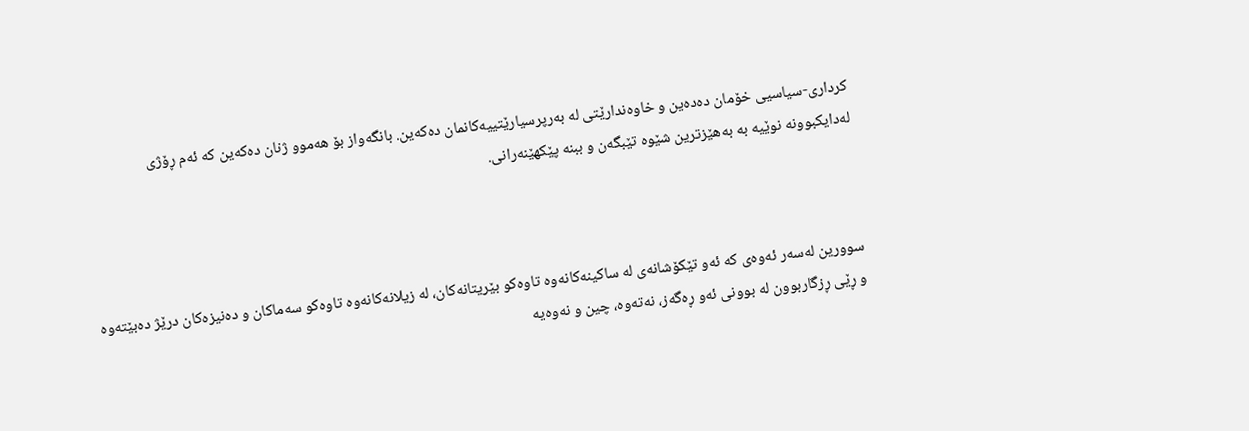کرداری-سیاسیی خۆمان دەدەین و خاوەندارێتی لە بەرپرسیارێتییەکانمان دەکەین. بانگەواز بۆ هەموو ژنان دەکەین کە ئەم ڕۆژی لەدایکبوونە نوێیە بە بەهێزترین شێوە تێبگەن و ببنە پێکهێنەرانی.



سوورین لەسەر ئەوەی کە ئەو تێکۆشانەی لە ساکینەکانەوە تاوەکو بێریتانەکان، لە زیلانەکانەوە تاوەکو سەماکان و دەنیزەکان درێژ دەبێتەوە و ڕێی ڕزگاربوون لە بوونی ئەو ڕەگەز، نەتەوە، چین و نەوەیە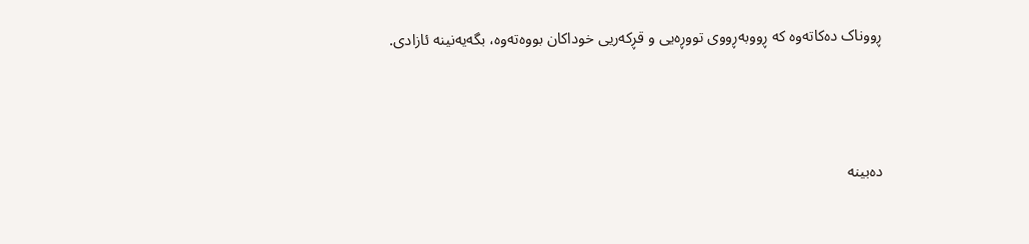ڕووناک دەکاتەوە کە ڕووبەڕووی تووڕەیی و قڕکەریی خوداکان بووەتەوە، بگەیەنینە ئازادی.



دەبینە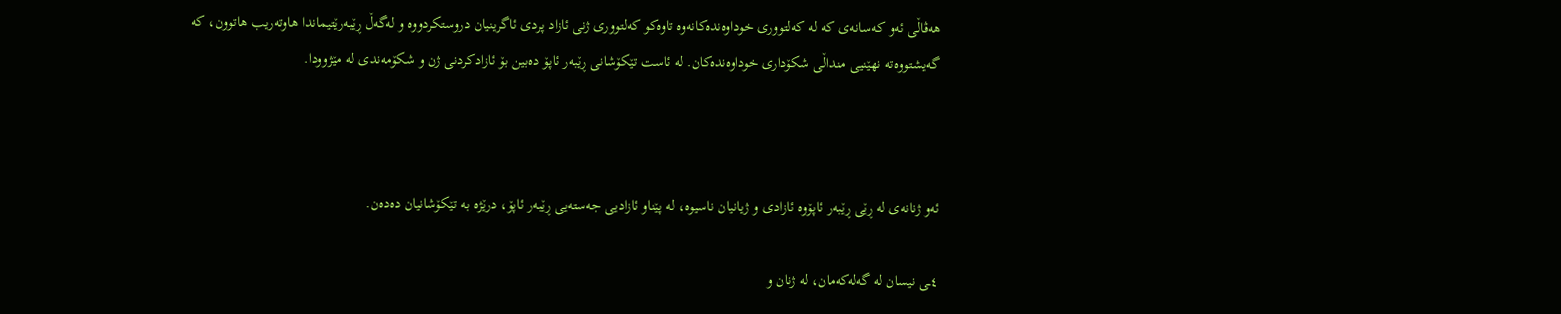هەڤاڵی ئەو کەسانەی کە لە کەلتووری خوداوەندەکانەوە تاوەکو کەلتووری ژنی ئازاد پردی ئاگرینیان دروستکردووە و لەگەڵ ڕێبەرێتیماندا هاوتەریب هاتوون، کە گەیشتووەتە نهێنیی منداڵی شکۆداری خوداوەندەکان. لە ئاست تێکۆشانی ڕێبەر ئاپۆ دەبین بۆ ئازادکردنی ژن و شکۆمەندی لە مێژوودا.



ئەو ژنانەی لە ڕێی ڕێبەر ئاپۆوە ئازادی و ژیانیان ناسیوە، لە پێناو ئازادیی جەستەیی ڕێبەر ئاپۆ، درێژە بە تێکۆشانیان دەدەن.

٤ـی نیسان لە گەلەکەمان، لە ژنان و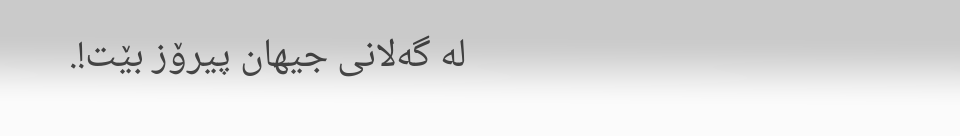لە گەلانی جیهان پیرۆز بێت!.